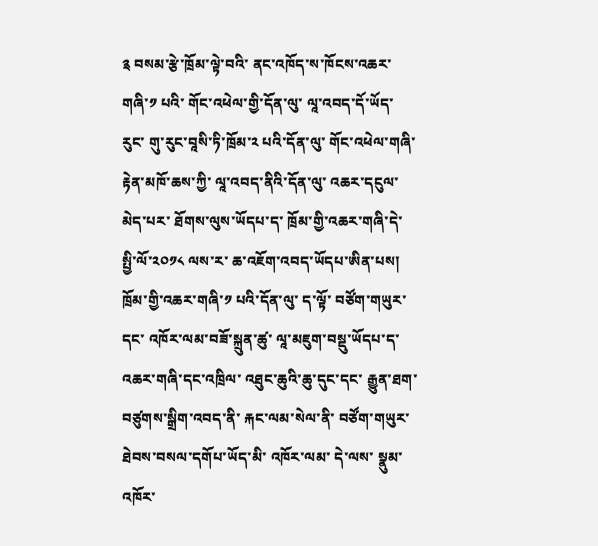༉ བསམ་རྩེ་ཁྲོམ་ལྟེ་བའི་ ནང་འཁོད་ས་ཁོངས་འཆར་གཞི་༡ པའི་ གོང་འཕེལ་གྱི་དོན་ལུ་ ལཱ་འབད་དོ་ཡོད་རུང་ གུ་རུང་བཱསི་ཏི་ཁྲོམ་༢ པའི་དོན་ལུ་ གོང་འཕེལ་གཞི་རྟེན་མཁོ་ཆས་ཀྱི་ ལཱ་འབད་ནིའི་དོན་ལུ་ འཆར་དངུལ་མེད་པར་ ཐོགས་ལུས་ཡོདཔ་ད་ ཁྲོམ་གྱི་འཆར་གཞི་དེ་ སྤྱི་ལོ་༢༠༡༨ ལས་ར་ ཆ་འཇོག་འབད་ཡོདཔ་ཨིན་པས།
ཁྲོམ་གྱི་འཆར་གཞི་༡ པའི་དོན་ལུ་ ད་ལྟོ་ བཙོག་གཡུར་དང་ འཁོར་ལམ་བཟོ་སྐྲུན་ཚུ་ ལཱ་མཇུག་བསྡུ་ཡོདཔ་ད་ འཆར་གཞི་དང་འཁྲིལ་ འཐུང་ཆུའི་ཆུ་དུང་དང་ རྒྱུན་ཐག་བཙུགས་སྒྲིག་འབད་ནི་ རྐང་ལམ་སེལ་ནི་ བཙོག་གཡུར་ཐེབས་བསལ་དགོཔ་ཡོད་མི་ འཁོར་ལམ་ དེ་ལས་ སྣུམ་འཁོར་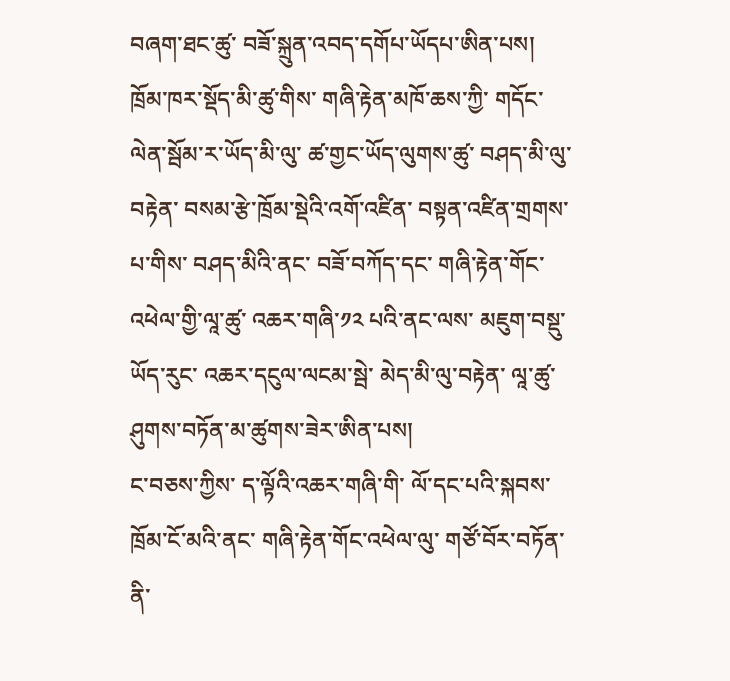བཞག་ཐང་ཚུ་ བཟོ་སྐྲུན་འབད་དགོཔ་ཡོདཔ་ཨིན་པས།
ཁྲོམ་ཁར་སྡོད་མི་ཚུ་གིས་ གཞི་རྟེན་མཁོ་ཆས་ཀྱི་ གདོང་ལེན་སྦོམ་ར་ཡོད་མི་ལུ་ ཚ་གྱང་ཡོད་ལུགས་ཚུ་ བཤད་མི་ལུ་བརྟེན་ བསམ་རྩེ་ཁྲོམ་སྡེའི་འགོ་འཛིན་ བསྟན་འཛིན་གྲགས་པ་གིས་ བཤད་མིའི་ནང་ བཟོ་བཀོད་དང་ གཞི་རྟེན་གོང་འཕེལ་གྱི་ལཱ་ཚུ་ འཆར་གཞི་༡༢ པའི་ནང་ལས་ མཇུག་བསྡུ་ཡོད་རུང་ འཆར་དངུལ་ལངམ་སྦེ་ མེད་མི་ལུ་བརྟེན་ ལཱ་ཚུ་ཤུགས་བཏོན་མ་ཚུགས་ཟེར་ཨིན་པས།
ང་བཅས་ཀྱིས་ ད་ལྟོའི་འཆར་གཞི་གི་ ལོ་དང་པའི་སྐབས་ ཁྲོམ་ངོ་མའི་ནང་ གཞི་རྟེན་གོང་འཕེལ་ལུ་ གཙོ་བོར་བཏོན་ནི་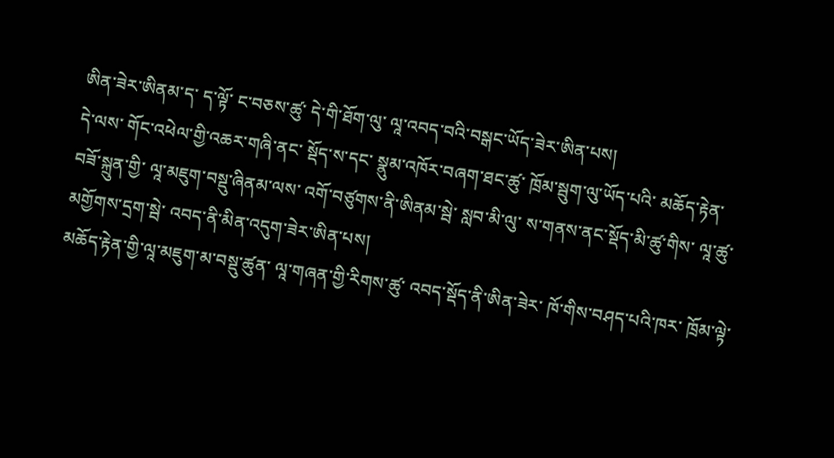ཨིན་ཟེར་ཨིནམ་ད་ ད་ལྟོ་ ང་བཅས་ཚུ་ དེ་གི་ཐོག་ལུ་ ལཱ་འབད་བའི་བསྒང་ཡོད་ཟེར་ཨིན་པས།
དེ་ལས་ གོང་འཕེལ་གྱི་འཆར་གཞི་ནང་ སྡོད་ས་དང་ སྣུམ་འཁོར་བཞག་ཐང་ཚུ་ ཁྲོམ་སྦུག་ལུ་ཡོད་པའི་ མཆོད་རྟེན་བཟོ་སྐྲུན་གྱི་ ལཱ་མཇུག་བསྡུ་ཞིནམ་ལས་ འགོ་བཙུགས་ནི་ཨིནམ་སྦེ་ སླབ་མི་ལུ་ ས་གནས་ནང་སྡོད་མི་ཚུ་གིས་ ལཱ་ཚུ་མགྱོགས་དྲག་སྦེ་ འབད་ནི་མིན་འདུག་ཟེར་ཨིན་པས།
མཆོད་རྟེན་གྱི་ལཱ་མཇུག་མ་བསྡུ་ཚུན་ ལཱ་གཞན་གྱི་རིགས་ཚུ་ འབད་སྡོད་ནི་ཨིན་ཟེར་ ཁོ་གིས་བཤད་པའི་ཁར་ ཁྲོམ་ལྟེ་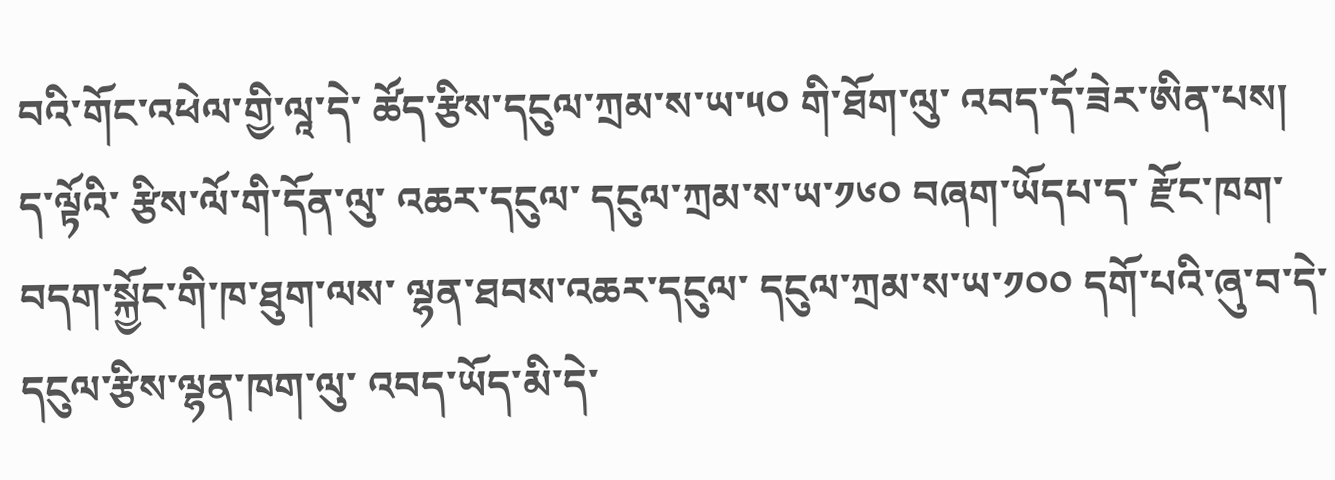བའི་གོང་འཕེལ་གྱི་ལཱ་དེ་ ཚོད་རྩིས་དངུལ་ཀྲམ་ས་ཡ་༥༠ གི་ཐོག་ལུ་ འབད་དོ་ཟེར་ཨིན་པས།
ད་ལྟོའི་ རྩིས་ལོ་གི་དོན་ལུ་ འཆར་དངུལ་ དངུལ་ཀྲམ་ས་ཡ་༡༦༠ བཞག་ཡོདཔ་ད་ རྫོང་ཁག་བདག་སྐྱོང་གི་ཁ་ཐུག་ལས་ ལྷན་ཐབས་འཆར་དངུལ་ དངུལ་ཀྲམ་ས་ཡ་༡༠༠ དགོ་པའི་ཞུ་བ་དེ་ དངུལ་རྩིས་ལྷན་ཁག་ལུ་ འབད་ཡོད་མི་དེ་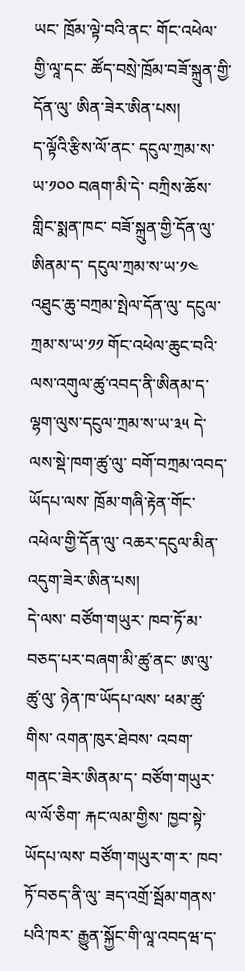ཡང་ ཁྲོམ་ལྟེ་བའི་ནང་ གོང་འཕེལ་གྱི་ལཱ་དང་ ཚོད་བསྲེ་ཁྲོམ་བཟོ་སྐྲུན་གྱི་དོན་ལུ་ ཨིན་ཟེར་ཨིན་པས།
ད་ལྟོའི་རྩིས་ལོ་ནང་ དངུལ་ཀྲམ་ས་ཡ་༡༠༠ བཞག་མི་དེ་ བཀྲིས་ཆོས་གླིང་སྨན་ཁང་ བཟོ་སྐྲུན་གྱི་དོན་ལུ་ཨིནམ་ད་ དངུལ་ཀྲམ་ས་ཡ་༡༤ འཐུང་ཆུ་བཀྲམ་སྤེལ་དོན་ལུ་ དངུལ་ཀྲམ་ས་ཡ་༡༡ གོང་འཕེལ་ཆུང་བའི་ལས་འགུལ་ཚུ་འབད་ནི་ཨིནམ་ད་ ལྷག་ལུས་དངུལ་ཀྲམ་ས་ཡ་༣༥ དེ་ ལས་སྡེ་ཁག་ཚུ་ལུ་ བགོ་བཀྲམ་འབད་ཡོདཔ་ལས་ ཁྲོམ་གཞི་རྟེན་གོང་འཕེལ་གྱི་དོན་ལུ་ འཆར་དངུལ་མིན་འདུག་ཟེར་ཨིན་པས།
དེ་ལས་ བཙོག་གཡུར་ ཁབ་ཏོ་མ་བཅད་པར་བཞག་མི་ཚུ་ནང་ ཨ་ལུ་ཚུ་ལུ་ ཉེན་ཁ་ཡོདཔ་ལས་ ཕམ་ཚུ་གིས་ འགན་ཁུར་ཐེབས་ འབག་གནང་ཟེར་ཨིནམ་ད་ བཙོག་གཡུར་ལ་ལོ་ཅིག་ རྐང་ལམ་གྱིས་ ཁྱབ་སྟེ་ཡོདཔ་ལས་ བཙོག་གཡུར་ག་ར་ ཁབ་ཏོ་བཅད་ནི་ལུ་ ཟད་འགྲོ་སྦོམ་གནས་པའི་ཁར་ རྒྱུན་སྐྱོང་གི་ལཱ་འབདཝ་ད་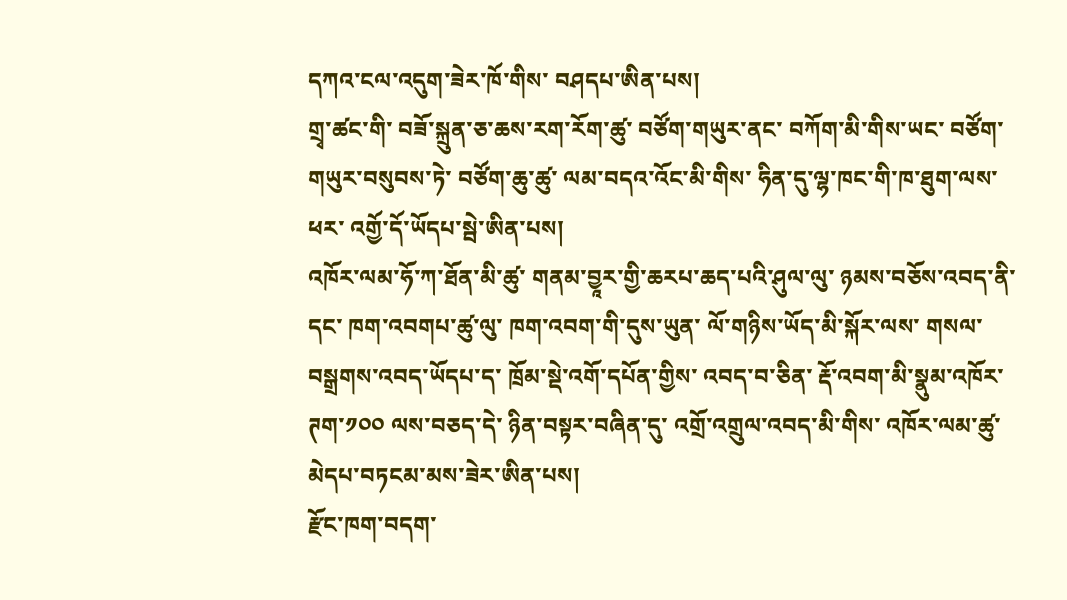དཀའ་ངལ་འདུག་ཟེར་ཁོ་གིས་ བཤདཔ་ཨིན་པས།
གྲྭ་ཚང་གི་ བཟོ་སྐྲུན་ཅ་ཆས་རག་རོག་ཚུ་ བཙོག་གཡུར་ནང་ བཀོག་མི་གིས་ཡང་ བཙོག་གཡུར་བསུབས་ཏེ་ བཙོག་ཆུ་ཚུ་ ལམ་བདའ་འོང་མི་གིས་ ཧིན་དུ་ལྷ་ཁང་གི་ཁ་ཐུག་ལས་ཕར་ འགྱོ་དོ་ཡོདཔ་སྦེ་ཨིན་པས།
འཁོར་ལམ་ཧོ་ཀ་ཐོན་མི་ཚུ་ གནམ་བྱཱར་གྱི་ཆརཔ་ཆད་པའི་ཤུལ་ལུ་ ཉམས་བཅོས་འབད་ནི་དང་ ཁག་འབགཔ་ཚུ་ལུ་ ཁག་འབག་གི་དུས་ཡུན་ ལོ་གཉིས་ཡོད་མི་སྐོར་ལས་ གསལ་བསྒྲགས་འབད་ཡོདཔ་ད་ ཁྲོམ་སྡེ་འགོ་དཔོན་གྱིས་ འབད་བ་ཅིན་ རྡོ་འབག་མི་སྣུམ་འཁོར་ཊག་༡༠༠ ལས་བཅད་དེ་ ཉིན་བསྟར་བཞིན་དུ་ འགྲོ་འགྲུལ་འབད་མི་གིས་ འཁོར་ལམ་ཚུ་ མེདཔ་བཏངམ་མས་ཟེར་ཨིན་པས།
རྫོང་ཁག་བདག་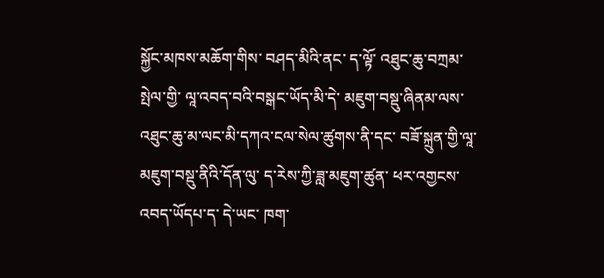སྐྱོང་མཁས་མཆོག་གིས་ བཤད་མིའི་ནང་ ད་ལྟོ་ འཐུང་ཆུ་བཀྲམ་སྤེལ་གྱི་ ལཱ་འབད་བའི་བསྒང་ཡོད་མི་དེ་ མཇུག་བསྡུ་ཞིནམ་ལས་ འཐུང་ཆུ་མ་ལང་མི་དཀའ་ངལ་སེལ་ཚུགས་ནི་དང་ བཟོ་སྐྲུན་གྱི་ལཱ་མཇུག་བསྡུ་ནིའི་དོན་ལུ་ ད་རེས་ཀྱི་ཟླ་མཇུག་ཚུན་ ཕར་འགྱངས་འབད་ཡོདཔ་ད་ དེ་ཡང་ ཁག་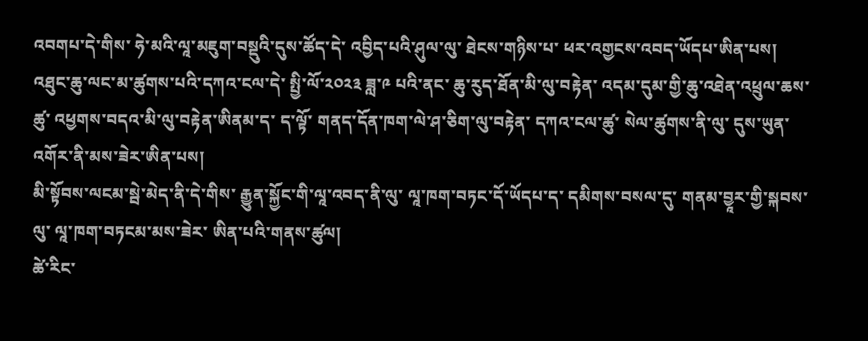འབགཔ་དེ་གིས་ ཧེ་མའི་ལཱ་མཇུག་བསྡུའི་དུས་ཚོད་དེ་ འབྱིད་པའི་ཤུལ་ལུ་ ཐེངས་གཉིས་པ་ ཕར་འགྱངས་འབད་ཡོདཔ་ཨིན་པས།
འཐུང་ཆུ་ལང་མ་ཚུགས་པའི་དཀའ་ངལ་དེ་ སྤྱི་ལོ་༢༠༢༣ ཟླ་༩ པའི་ནང་ ཆུ་རུད་ཐོན་མི་ལུ་བརྟེན་ འདམ་དུམ་གྱི་ཆུ་འཐེན་འཕྲུལ་ཆས་ཚུ་ འཕྱགས་བདའ་མི་ལུ་བརྟེན་ཨིནམ་ད་ ད་ལྟོ་ གནད་དོན་ཁག་ལེ་ཤ་ཅིག་ལུ་བརྟེན་ དཀའ་ངལ་ཚུ་ སེལ་ཚུགས་ནི་ལུ་ དུས་ཡུན་འགོར་ནི་མས་ཟེར་ཨིན་པས།
མི་སྟོབས་ལངམ་སྦེ་མེད་ནི་དེ་གིས་ རྒྱུན་སྐྱོང་གི་ལཱ་འབད་ནི་ལུ་ ལཱ་ཁག་བཏང་དོ་ཡོདཔ་ད་ དམིགས་བསལ་དུ་ གནམ་བྱཱར་གྱི་སྐབས་ལུ་ ལཱ་ཁག་བཏངམ་མས་ཟེར་ ཨིན་པའི་གནས་ཚུལ།
ཚེ་རིང་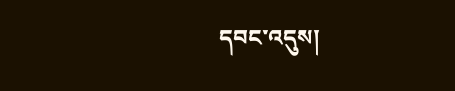དབང་འདུས།